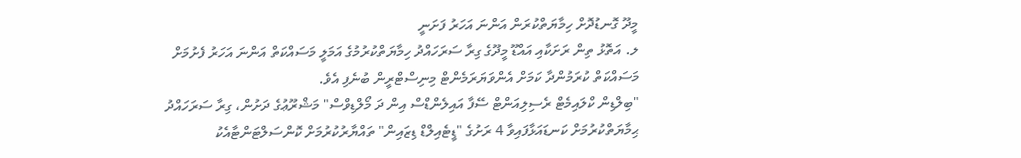މީދޫ ގޮނޑުދޮށް ހިމާޔަތްކުރަން އަންނަ އަހަރު ފަށަނީ
ލ. އަތޮޅު ތިން ރަށަކާއި އައްޑޫ މީދޫގެ ގިރާ ސަރަހައްދު ހިމާޔަތްކުރުމުގެ އަމަލީ މަސައްކަތް އަންނަ އަހަރު ފެށުމަށް މަސައްކަތް ކުރަމުންދާ ކަމަށް އެންވަޔަރަމެންޓް މިނިސްޓްރީން ބުނެފި އެވެ.
"ބިލްޑިން ކްލައިމެޓް ރެސިލިއަންޓް ސޭފާ އައިލެންޑްސް އިން ދަ މޯލްޑިވްސް" މަޝްރޫޢުގެ ދަށުން، ގިރާ ސަރަހައްދު ޙިމާޔަތްކުރުމަށް ކަނޑައަޅާފައިވާ 4 ރަށުގެ "ޑީޓެއިލްޑް ޑިޒައިން" ތައްޔާރުކުރުމަށް ކޮންސަލްޓަންޓާއެކު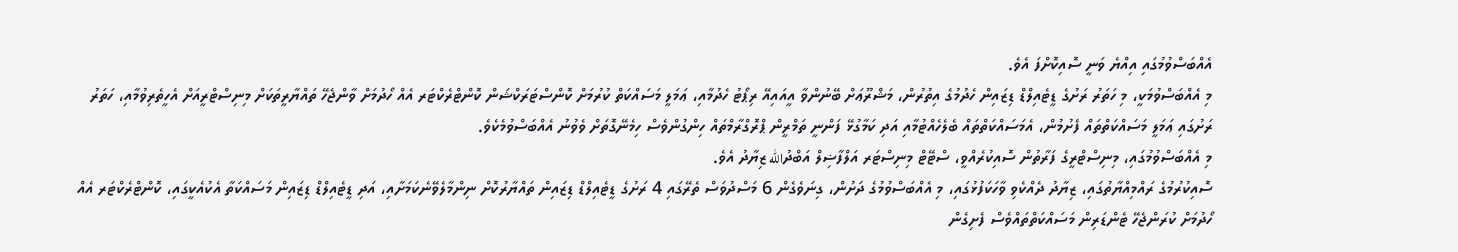އެއްބަސްވުމުގައި އިއްޔެ ވަނީ ސޮއިކޮށްފަ އެވެ.
މި އެއްބަސްވުމަކީ، މި ހަތަރު ރަށުގެ ޑީޓެއިލްޑް ޑިޒައިން ހެދުމުގެ އިތުރުން، މަޝްރޫޢަށް ބޭނުންވާ އީއައިއޭ ރިޕޯޓު ހެދުމާއި، ޢަމަލީ މަސައްކަތް ކުރުމަށް ކޮންސްޓަރަކްޝަން ކޮންޓްރެކްޓަރ އެއް ހޯދުމަށް ވާންޖެހޭ ތައްޔާރީތަކަށް މިނިސްޓްރީއަށް އެހީތެރިވުމާއި، ހަތަރު ރަށުގައި ޢަމަލީ މަސައްކަތްތައް ފެށުމުން، އެމަސައްކަތްތައް ބެލެހެއްޓުމާއި އަދި ކަމާގުޅޭ ފަންނީ ތަމްރީން ޕްރޮގްރާމްތައް ހިންގުންވެސް ހިމެނޭގޮތަށް ވެވުނު އެއްބަސްވުމެކެވެ.
މި އެއްބަސްވުމުގައި، މިނިސްޓްރީގެ ފަރާތުން ސޮއިކުރެއްވީ، ސްޓޭޓް މިނިސްޓަރ އަލްފާޟިލް އަބްދުالله ޒިޔާދު އެވެ.
ސޮއިކުރުމުގެ ރައްމިއްޔާތުގައި، ޒިޔާދު ދެއްކެވި ވާހަކަފުޅުގައި، މި އެއްބަސްވުމުގެ ދަށުން، ގިނަވެގެން 6 މަސްދުވަސް ތެރޭގައި 4 ރަށުގެ ޑީޓެއިލްޑް ޑިޒައިން ތައްޔާރުކޮށް ނިންމާލެވޭނެކަމަށާއި، އަދި ޑީޓެއިލްޑް ޑިޒައިން މަސައްކަތާ އެކުއެކީގައި، ކޮންޓްރެކްޓަރ އެއް ހޯދުމަށް ކުރަންޖެހޭ ޓެންޑަރިން މަސައްކަތްތައްވެސް ފެށިގެން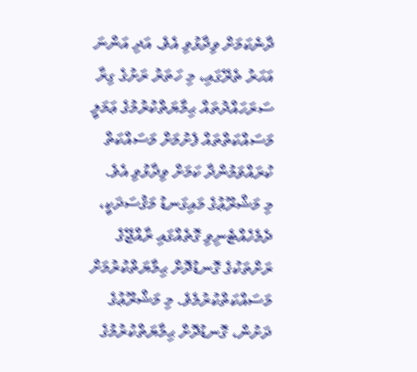ދާނެކަމަށް ވިދާޅުވި އެވެ. އަދި އަންނަ އަހަރު ތެރޭގައި، މި ހަތަރު ރަށުގެ ގިރާ ސަރަހައްދުތައް ޙިމާޔަތްކުރުމުގެ ޢަމަލީ މަސައްކަތްތައް ފެށުމަށް މަސައްކަތް ކުރައްވަމުންދާ ކަމަށް ވިދާޅުވި އެވެ.
މި މަޝްރޫޢުގެ މައިގަނޑު މަޤުސަދަކީ، ދެމެހެއްޓެނިވި ގޮތެއްގައި ރާއްޖޭގެ ރަށްތަކުގެ ގޮނޑުދޮށް ޙިމާޔަތްކުރުމަށް މަސައްކަތްކުރުމެވެ. މި މަޝްރޫޢުގެ ދަށުން، ގޮނޑުދޮށް ޙިމާޔަތްކުރުމުގެ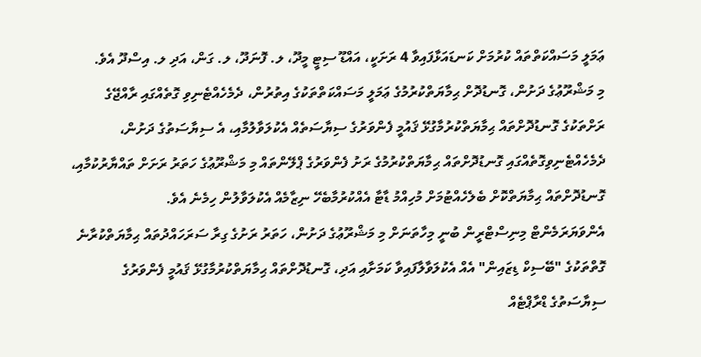ޢަމަލީ މަސައްކަތްތައް ކުރުމަށް ކަނޑައަޅާފައިވާ 4 ރަށަކީ، އައްޑޫ ސިޓީ މީދޫ، ލ. ފޮނަދޫ، ލ. ގަން، އަދި ލ. އިސްދޫ އެވެ.
މި މަޝްރޫޢުގެ ދަށުން، ގޮނޑުދޮށް ޙިމާޔަތްކުރުމުގެ ޢަމަލީ މަސައްކަތްތަކުގެ އިތުރުން، ދެމެހެއްޓެނިވި ގޮތެއްގައި ރާއްޖޭގެ ރަށްތަކުގެ ގޮނޑުދޮށްތައް ޙިމާޔަތްކުރުމާގުޅޭ ޤައުމީ ފެންވަރުގެ ސިޔާސަތެއް އެކުލަވާލުމާއި، އެ ސިޔާސަތުގެ ދަށުން، ދެމެހެއްޓެނިވިގޮތެއްގައި ގޮނޑުދޮށްތައް ޙިމާޔަތްކުރުމުގެ ރަށު ފެންވަރުގެ ޕްލޭންތައް މި މަޝްރޫޢުގެ ހަތަރު ރަށަށް ތައްޔާރުކުމާއި، ގޮނޑުދޮށްތައް ޙިމާޔަތްކޮށް ބެލެހެއްޓުމަށް މުހިއްމު ޑާޓާ އެއްކުރުމާބެހޭ ނިޒާމެއް އެކުލަވާލުން ހިމެނެ އެވެ.
އެންވަޔަރަމެންޓް މިނިސްޓްރީން ބުނީ މިހާތަނަށް މި މަޝްރޫޢުގެ ދަށުން، ހަތަރު ރަށުގެ ގިރާ ސަރަހައްދުތައް ޙިމާޔަތްކުރާނެ ގޮތްތަކުގެ "ބޭސިކް ޑިޒައިން" އެއް އެކުލަވާލާފައިވާ ކަމަށާއި އަދި، ގޮނޑުދޮށްތައް ޙިމާޔަތްކުރުމާގުޅޭ ޤައުމީ ފެންވަރުގެ ސިޔާސަތުގެ ޑްރާޕްޓެއް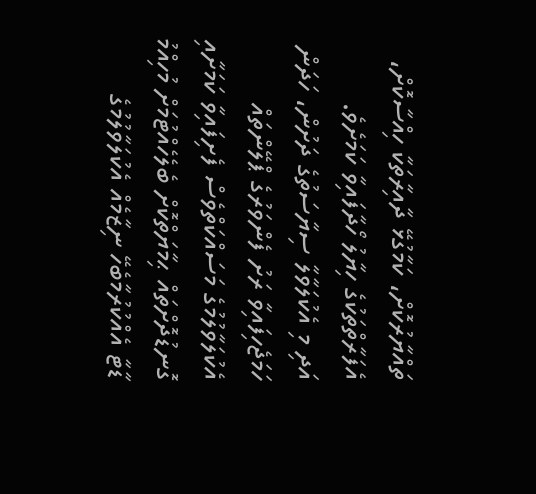ތައްޔާރުކޮށް، ކަމާގުޅޭ ދާއިރާތަކާ ހިއްސާކޮށް، އެފަރާތްތަކުގެ ހިޔާލު ހޯދާފައިވާ ކަމަށެވެ.
އަދި މި އެކުލަވާލާ ސިޔާސަތުގެ ދަށުން، ހަދަން ހަމަޖެހިފައިވާ ރަށު ފެންވަރުގެ ޕްލޭންތައް އެކުލަވާލުމުގެ މަސައްކަތްވެސް ފެށިފައިވާ ކަމަށާއި ގޮނޑުދޮށްތައް ޙިމާޔަތްކޮށް ބެލެހެއްޓުމަށް މުހިއްމު ޑާޓާ އެއްކުރުމާބެހޭ ނިޒާމެއް އެކުލަވާލުމުގެ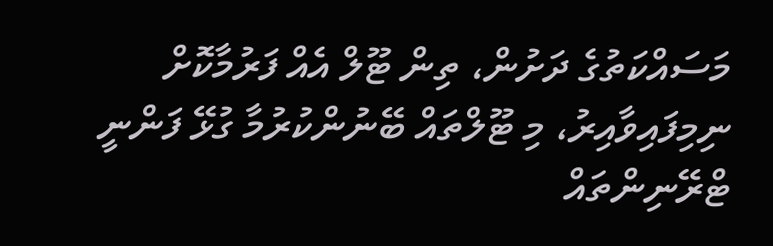މަސައްކަތުގެ ދަށުން، ތިން ޓޫލް އެއް ފަރުމާކޮށް ނިމިފައިވާއިރު، މި ޓޫލްތައް ބޭނުންކުރުމާ ގުޅޭ ފަންނީ ޓްރޭނިންތައް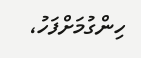ހިންގުމަށްފަހު،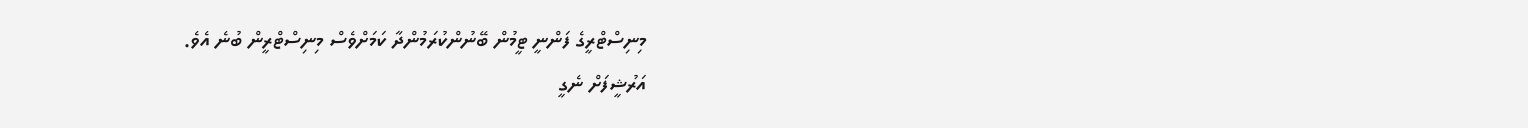މިނިސްޓްރީގެ ފަންނީ ޓީމުން ބޭނުންކުރަމުންދާ ކަމަށްވެސް މިނިސްޓްރީން ބުނެ އެވެ.
އަރުޝީފަށް ނެގީ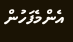އެންމެފަހުން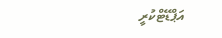އަޕްޑޭޓްކުރީ